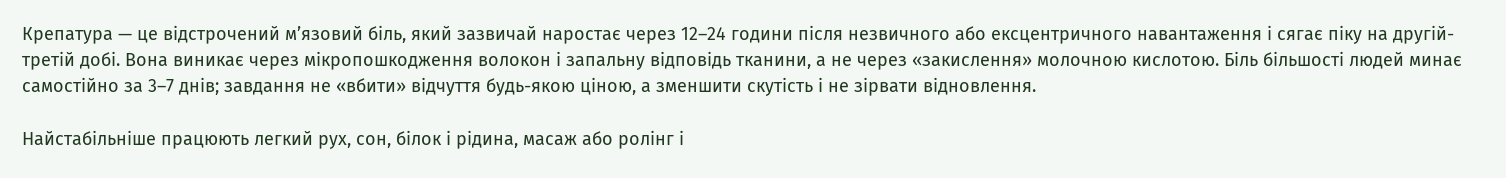Крепатура — це відстрочений м’язовий біль, який зазвичай наростає через 12–24 години після незвичного або ексцентричного навантаження і сягає піку на другій-третій добі. Вона виникає через мікропошкодження волокон і запальну відповідь тканини, а не через «закислення» молочною кислотою. Біль більшості людей минає самостійно за 3–7 днів; завдання не «вбити» відчуття будь-якою ціною, а зменшити скутість і не зірвати відновлення.

Найстабільніше працюють легкий рух, сон, білок і рідина, масаж або ролінг і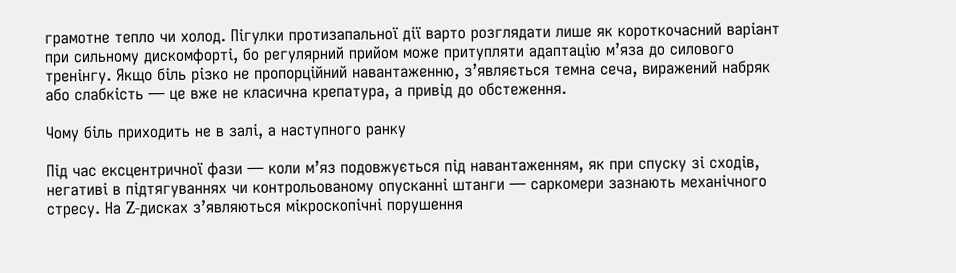грамотне тепло чи холод. Пігулки протизапальної дії варто розглядати лише як короткочасний варіант при сильному дискомфорті, бо регулярний прийом може притупляти адаптацію м’яза до силового тренінгу. Якщо біль різко не пропорційний навантаженню, з’являється темна сеча, виражений набряк або слабкість — це вже не класична крепатура, а привід до обстеження.

Чому біль приходить не в залі, а наступного ранку

Під час ексцентричної фази — коли м’яз подовжується під навантаженням, як при спуску зі сходів, негативі в підтягуваннях чи контрольованому опусканні штанги — саркомери зазнають механічного стресу. На Z-дисках з’являються мікроскопічні порушення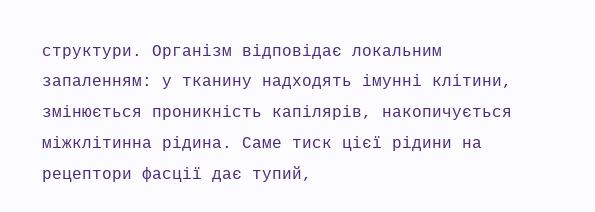структури. Організм відповідає локальним запаленням: у тканину надходять імунні клітини, змінюється проникність капілярів, накопичується міжклітинна рідина. Саме тиск цієї рідини на рецептори фасції дає тупий,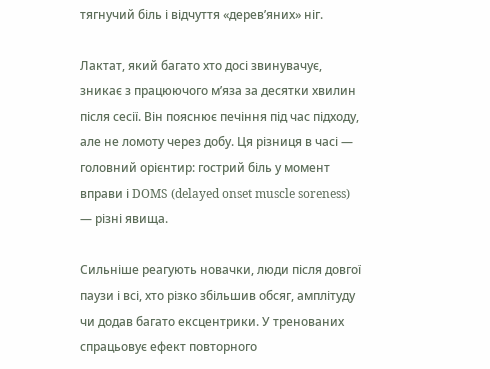тягнучий біль і відчуття «дерев’яних» ніг.

Лактат, який багато хто досі звинувачує, зникає з працюючого м’яза за десятки хвилин після сесії. Він пояснює печіння під час підходу, але не ломоту через добу. Ця різниця в часі — головний орієнтир: гострий біль у момент вправи і DOMS (delayed onset muscle soreness) — різні явища.

Сильніше реагують новачки, люди після довгої паузи і всі, хто різко збільшив обсяг, амплітуду чи додав багато ексцентрики. У тренованих спрацьовує ефект повторного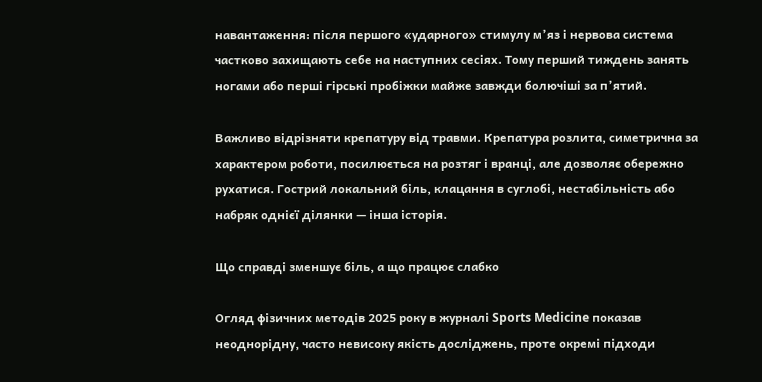навантаження: після першого «ударного» стимулу м’яз і нервова система частково захищають себе на наступних сесіях. Тому перший тиждень занять ногами або перші гірські пробіжки майже завжди болючіші за п’ятий.

Важливо відрізняти крепатуру від травми. Крепатура розлита, симетрична за характером роботи, посилюється на розтяг і вранці, але дозволяє обережно рухатися. Гострий локальний біль, клацання в суглобі, нестабільність або набряк однієї ділянки — інша історія.

Що справді зменшує біль, а що працює слабко

Огляд фізичних методів 2025 року в журналі Sports Medicine показав неоднорідну, часто невисоку якість досліджень, проте окремі підходи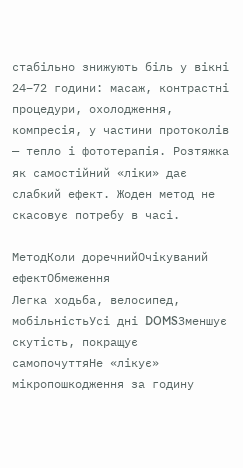стабільно знижують біль у вікні 24–72 години: масаж, контрастні процедури, охолодження, компресія, у частини протоколів — тепло і фототерапія. Розтяжка як самостійний «ліки» дає слабкий ефект. Жоден метод не скасовує потребу в часі.

МетодКоли доречнийОчікуваний ефектОбмеження
Легка ходьба, велосипед, мобільністьУсі дні DOMSЗменшує скутість, покращує самопочуттяНе «лікує» мікропошкодження за годину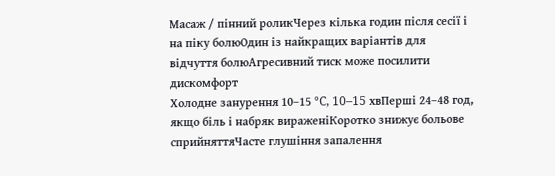Масаж / пінний роликЧерез кілька годин після сесії і на піку болюОдин із найкращих варіантів для відчуття болюАгресивний тиск може посилити дискомфорт
Холодне занурення 10–15 °C, 10–15 хвПерші 24–48 год, якщо біль і набряк вираженіКоротко знижує больове сприйняттяЧасте глушіння запалення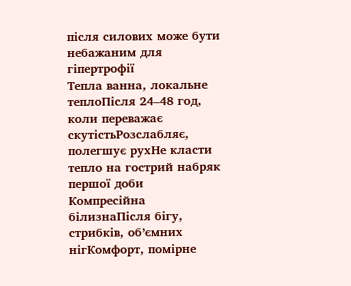після силових може бути небажаним для гіпертрофії
Тепла ванна, локальне теплоПісля 24–48 год, коли переважає скутістьРозслабляє, полегшує рухНе класти тепло на гострий набряк першої доби
Компресійна білизнаПісля бігу, стрибків, об’ємних нігКомфорт, помірне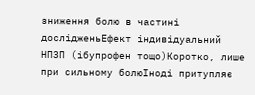зниження болю в частині дослідженьЕфект індивідуальний
НПЗП (ібупрофен тощо)Коротко, лише при сильному болюІноді притупляє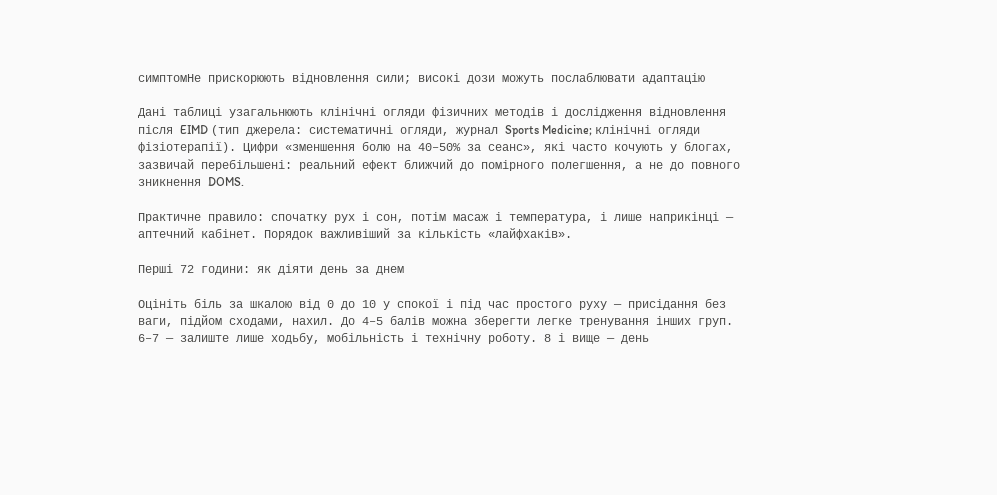симптомНе прискорюють відновлення сили; високі дози можуть послаблювати адаптацію

Дані таблиці узагальнюють клінічні огляди фізичних методів і дослідження відновлення після EIMD (тип джерела: систематичні огляди, журнал Sports Medicine; клінічні огляди фізіотерапії). Цифри «зменшення болю на 40–50% за сеанс», які часто кочують у блогах, зазвичай перебільшені: реальний ефект ближчий до помірного полегшення, а не до повного зникнення DOMS.

Практичне правило: спочатку рух і сон, потім масаж і температура, і лише наприкінці — аптечний кабінет. Порядок важливіший за кількість «лайфхаків».

Перші 72 години: як діяти день за днем

Оцініть біль за шкалою від 0 до 10 у спокої і під час простого руху — присідання без ваги, підйом сходами, нахил. До 4–5 балів можна зберегти легке тренування інших груп. 6–7 — залиште лише ходьбу, мобільність і технічну роботу. 8 і вище — день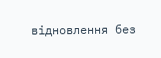відновлення без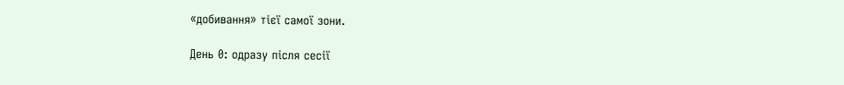«добивання» тієї самої зони.

День 0: одразу після сесії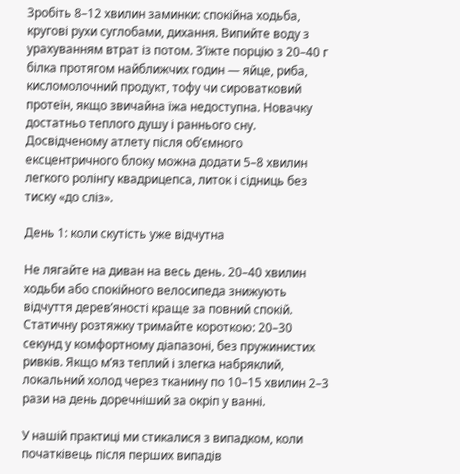Зробіть 8–12 хвилин заминки: спокійна ходьба, кругові рухи суглобами, дихання. Випийте воду з урахуванням втрат із потом. З’їжте порцію з 20–40 г білка протягом найближчих годин — яйце, риба, кисломолочний продукт, тофу чи сироватковий протеїн, якщо звичайна їжа недоступна. Новачку достатньо теплого душу і раннього сну. Досвідченому атлету після об’ємного ексцентричного блоку можна додати 5–8 хвилин легкого ролінгу квадрицепса, литок і сідниць без тиску «до сліз».

День 1: коли скутість уже відчутна

Не лягайте на диван на весь день. 20–40 хвилин ходьби або спокійного велосипеда знижують відчуття дерев’яності краще за повний спокій. Статичну розтяжку тримайте короткою: 20–30 секунд у комфортному діапазоні, без пружинистих ривків. Якщо м’яз теплий і злегка набряклий, локальний холод через тканину по 10–15 хвилин 2–3 рази на день доречніший за окріп у ванні.

У нашій практиці ми стикалися з випадком, коли початківець після перших випадів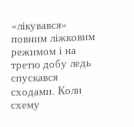«лікувався» повним ліжковим режимом і на третю добу ледь спускався сходами. Коли схему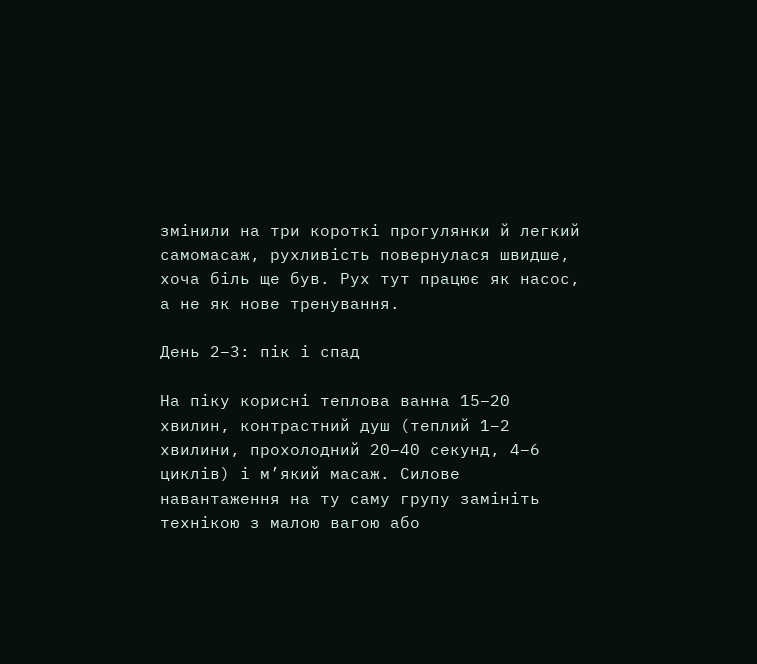змінили на три короткі прогулянки й легкий самомасаж, рухливість повернулася швидше, хоча біль ще був. Рух тут працює як насос, а не як нове тренування.

День 2–3: пік і спад

На піку корисні теплова ванна 15–20 хвилин, контрастний душ (теплий 1–2 хвилини, прохолодний 20–40 секунд, 4–6 циклів) і м’який масаж. Силове навантаження на ту саму групу замініть технікою з малою вагою або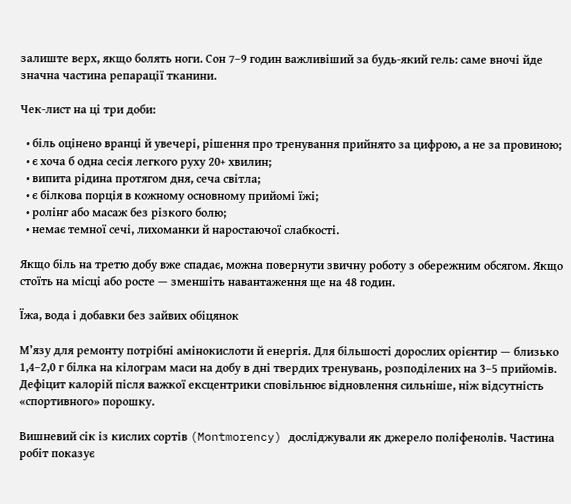залиште верх, якщо болять ноги. Сон 7–9 годин важливіший за будь-який гель: саме вночі йде значна частина репарації тканини.

Чек-лист на ці три доби:

  • біль оцінено вранці й увечері, рішення про тренування прийнято за цифрою, а не за провиною;
  • є хоча б одна сесія легкого руху 20+ хвилин;
  • випита рідина протягом дня, сеча світла;
  • є білкова порція в кожному основному прийомі їжі;
  • ролінг або масаж без різкого болю;
  • немає темної сечі, лихоманки й наростаючої слабкості.

Якщо біль на третю добу вже спадає, можна повернути звичну роботу з обережним обсягом. Якщо стоїть на місці або росте — зменшіть навантаження ще на 48 годин.

Їжа, вода і добавки без зайвих обіцянок

М’язу для ремонту потрібні амінокислоти й енергія. Для більшості дорослих орієнтир — близько 1,4–2,0 г білка на кілограм маси на добу в дні твердих тренувань, розподілених на 3–5 прийомів. Дефіцит калорій після важкої ексцентрики сповільнює відновлення сильніше, ніж відсутність «спортивного» порошку.

Вишневий сік із кислих сортів (Montmorency) досліджували як джерело поліфенолів. Частина робіт показує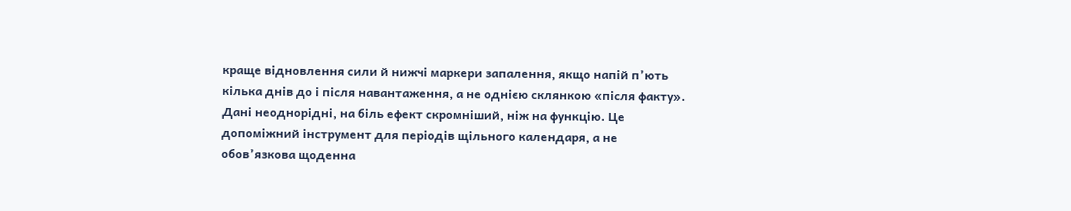краще відновлення сили й нижчі маркери запалення, якщо напій п’ють кілька днів до і після навантаження, а не однією склянкою «після факту». Дані неоднорідні, на біль ефект скромніший, ніж на функцію. Це допоміжний інструмент для періодів щільного календаря, а не обов’язкова щоденна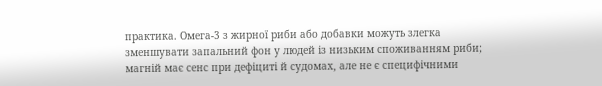практика. Омега-3 з жирної риби або добавки можуть злегка зменшувати запальний фон у людей із низьким споживанням риби; магній має сенс при дефіциті й судомах, але не є специфічними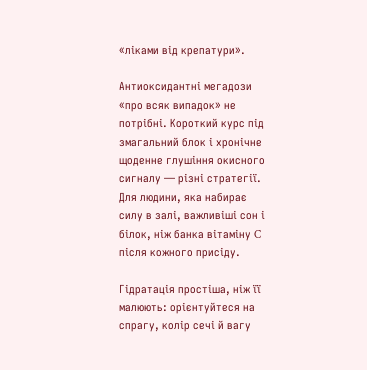«ліками від крепатури».

Антиоксидантні мегадози «про всяк випадок» не потрібні. Короткий курс під змагальний блок і хронічне щоденне глушіння окисного сигналу — різні стратегії. Для людини, яка набирає силу в залі, важливіші сон і білок, ніж банка вітаміну C після кожного присіду.

Гідратація простіша, ніж її малюють: орієнтуйтеся на спрагу, колір сечі й вагу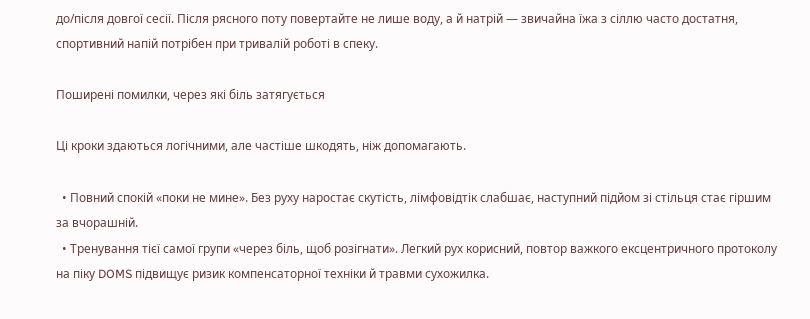до/після довгої сесії. Після рясного поту повертайте не лише воду, а й натрій — звичайна їжа з сіллю часто достатня, спортивний напій потрібен при тривалій роботі в спеку.

Поширені помилки, через які біль затягується

Ці кроки здаються логічними, але частіше шкодять, ніж допомагають.

  • Повний спокій «поки не мине». Без руху наростає скутість, лімфовідтік слабшає, наступний підйом зі стільця стає гіршим за вчорашній.
  • Тренування тієї самої групи «через біль, щоб розігнати». Легкий рух корисний, повтор важкого ексцентричного протоколу на піку DOMS підвищує ризик компенсаторної техніки й травми сухожилка.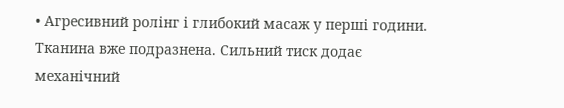• Агресивний ролінг і глибокий масаж у перші години. Тканина вже подразнена. Сильний тиск додає механічний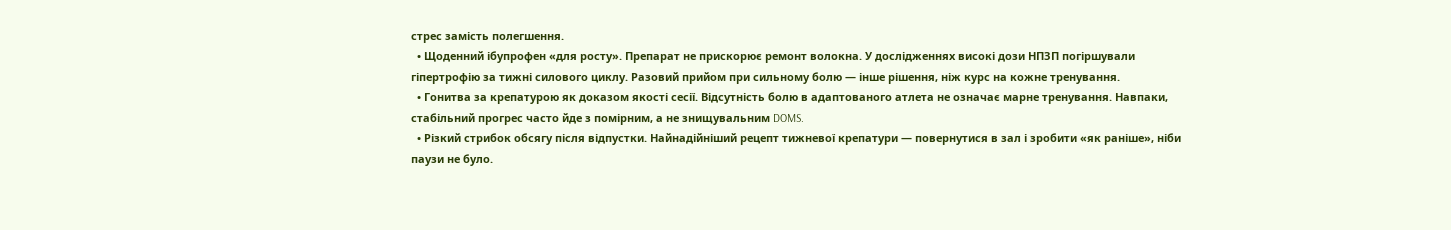стрес замість полегшення.
  • Щоденний ібупрофен «для росту». Препарат не прискорює ремонт волокна. У дослідженнях високі дози НПЗП погіршували гіпертрофію за тижні силового циклу. Разовий прийом при сильному болю — інше рішення, ніж курс на кожне тренування.
  • Гонитва за крепатурою як доказом якості сесії. Відсутність болю в адаптованого атлета не означає марне тренування. Навпаки, стабільний прогрес часто йде з помірним, а не знищувальним DOMS.
  • Різкий стрибок обсягу після відпустки. Найнадійніший рецепт тижневої крепатури — повернутися в зал і зробити «як раніше», ніби паузи не було.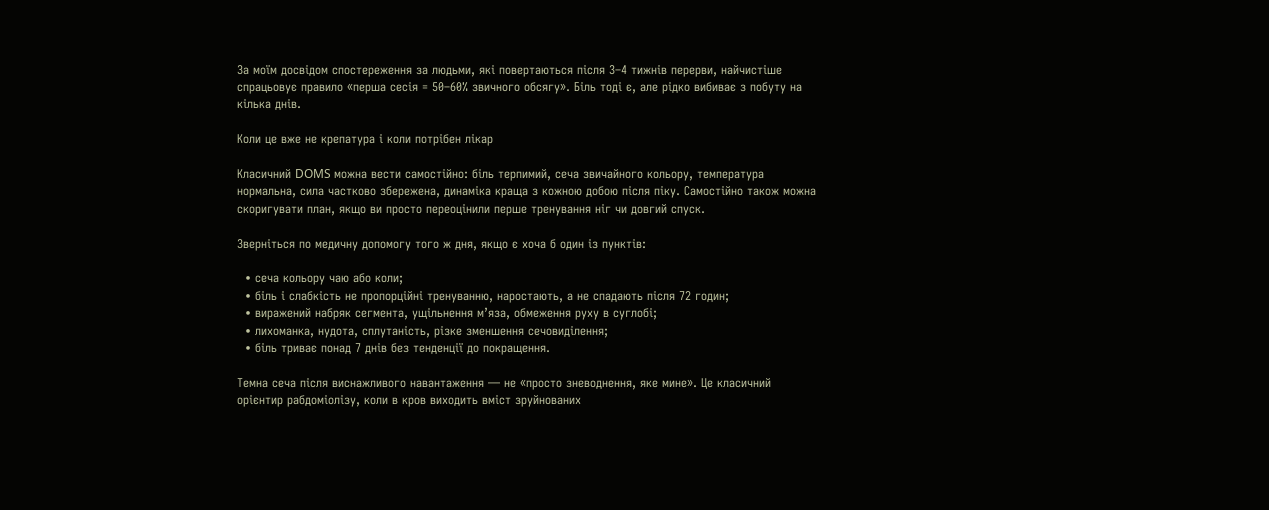За моїм досвідом спостереження за людьми, які повертаються після 3–4 тижнів перерви, найчистіше спрацьовує правило «перша сесія = 50–60% звичного обсягу». Біль тоді є, але рідко вибиває з побуту на кілька днів.

Коли це вже не крепатура і коли потрібен лікар

Класичний DOMS можна вести самостійно: біль терпимий, сеча звичайного кольору, температура нормальна, сила частково збережена, динаміка краща з кожною добою після піку. Самостійно також можна скоригувати план, якщо ви просто переоцінили перше тренування ніг чи довгий спуск.

Зверніться по медичну допомогу того ж дня, якщо є хоча б один із пунктів:

  • сеча кольору чаю або коли;
  • біль і слабкість не пропорційні тренуванню, наростають, а не спадають після 72 годин;
  • виражений набряк сегмента, ущільнення м’яза, обмеження руху в суглобі;
  • лихоманка, нудота, сплутаність, різке зменшення сечовиділення;
  • біль триває понад 7 днів без тенденції до покращення.

Темна сеча після виснажливого навантаження — не «просто зневоднення, яке мине». Це класичний орієнтир рабдоміолізу, коли в кров виходить вміст зруйнованих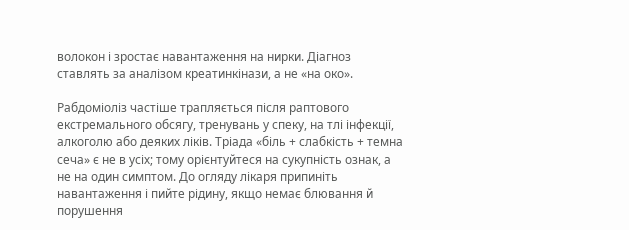волокон і зростає навантаження на нирки. Діагноз ставлять за аналізом креатинкінази, а не «на око».

Рабдоміоліз частіше трапляється після раптового екстремального обсягу, тренувань у спеку, на тлі інфекції, алкоголю або деяких ліків. Тріада «біль + слабкість + темна сеча» є не в усіх; тому орієнтуйтеся на сукупність ознак, а не на один симптом. До огляду лікаря припиніть навантаження і пийте рідину, якщо немає блювання й порушення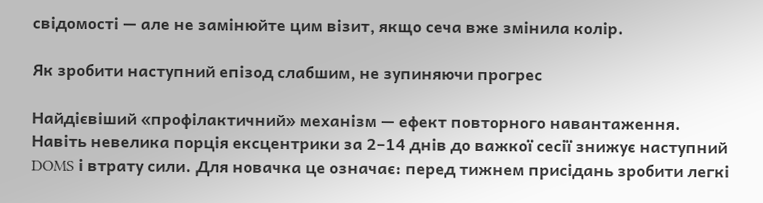свідомості — але не замінюйте цим візит, якщо сеча вже змінила колір.

Як зробити наступний епізод слабшим, не зупиняючи прогрес

Найдієвіший «профілактичний» механізм — ефект повторного навантаження. Навіть невелика порція ексцентрики за 2–14 днів до важкої сесії знижує наступний DOMS і втрату сили. Для новачка це означає: перед тижнем присідань зробити легкі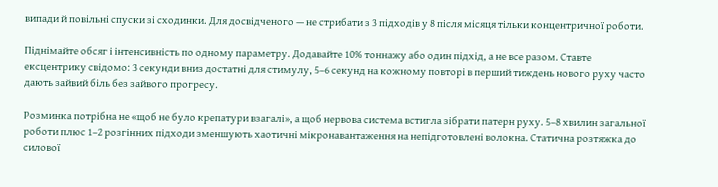випади й повільні спуски зі сходинки. Для досвідченого — не стрибати з 3 підходів у 8 після місяця тільки концентричної роботи.

Піднімайте обсяг і інтенсивність по одному параметру. Додавайте 10% тоннажу або один підхід, а не все разом. Ставте ексцентрику свідомо: 3 секунди вниз достатні для стимулу, 5–6 секунд на кожному повторі в перший тиждень нового руху часто дають зайвий біль без зайвого прогресу.

Розминка потрібна не «щоб не було крепатури взагалі», а щоб нервова система встигла зібрати патерн руху. 5–8 хвилин загальної роботи плюс 1–2 розгінних підходи зменшують хаотичні мікронавантаження на непідготовлені волокна. Статична розтяжка до силової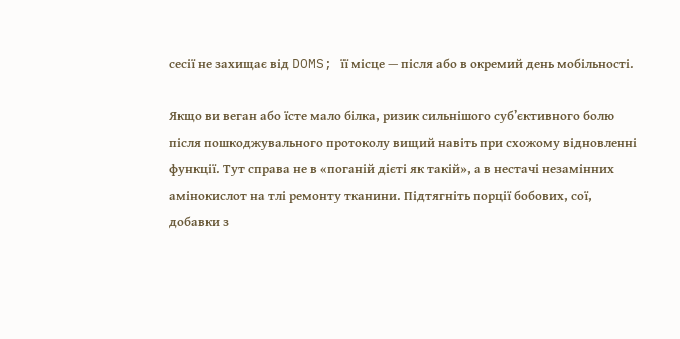сесії не захищає від DOMS; її місце — після або в окремий день мобільності.

Якщо ви веган або їсте мало білка, ризик сильнішого суб’єктивного болю після пошкоджувального протоколу вищий навіть при схожому відновленні функції. Тут справа не в «поганій дієті як такій», а в нестачі незамінних амінокислот на тлі ремонту тканини. Підтягніть порції бобових, сої, добавки з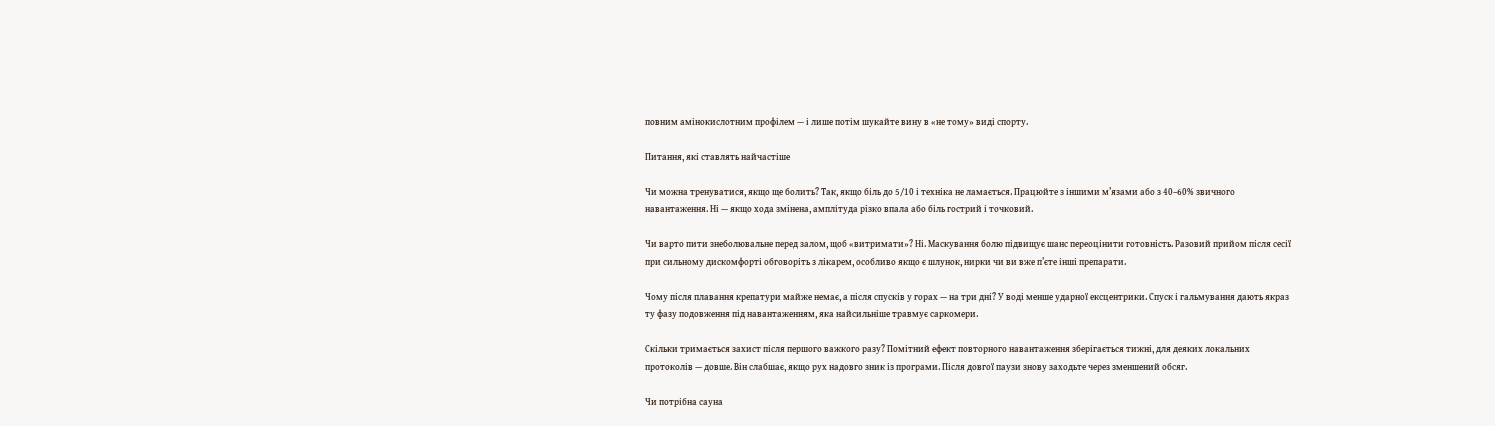повним амінокислотним профілем — і лише потім шукайте вину в «не тому» виді спорту.

Питання, які ставлять найчастіше

Чи можна тренуватися, якщо ще болить? Так, якщо біль до 5/10 і техніка не ламається. Працюйте з іншими м’язами або з 40–60% звичного навантаження. Ні — якщо хода змінена, амплітуда різко впала або біль гострий і точковий.

Чи варто пити знеболювальне перед залом, щоб «витримати»? Ні. Маскування болю підвищує шанс переоцінити готовність. Разовий прийом після сесії при сильному дискомфорті обговоріть з лікарем, особливо якщо є шлунок, нирки чи ви вже п’єте інші препарати.

Чому після плавання крепатури майже немає, а після спусків у горах — на три дні? У воді менше ударної ексцентрики. Спуск і гальмування дають якраз ту фазу подовження під навантаженням, яка найсильніше травмує саркомери.

Скільки тримається захист після першого важкого разу? Помітний ефект повторного навантаження зберігається тижні, для деяких локальних протоколів — довше. Він слабшає, якщо рух надовго зник із програми. Після довгої паузи знову заходьте через зменшений обсяг.

Чи потрібна сауна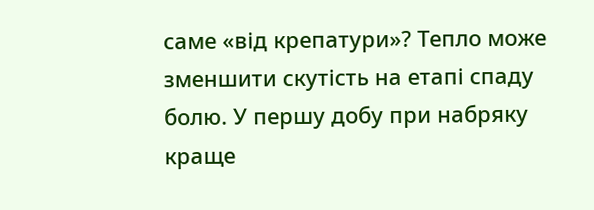саме «від крепатури»? Тепло може зменшити скутість на етапі спаду болю. У першу добу при набряку краще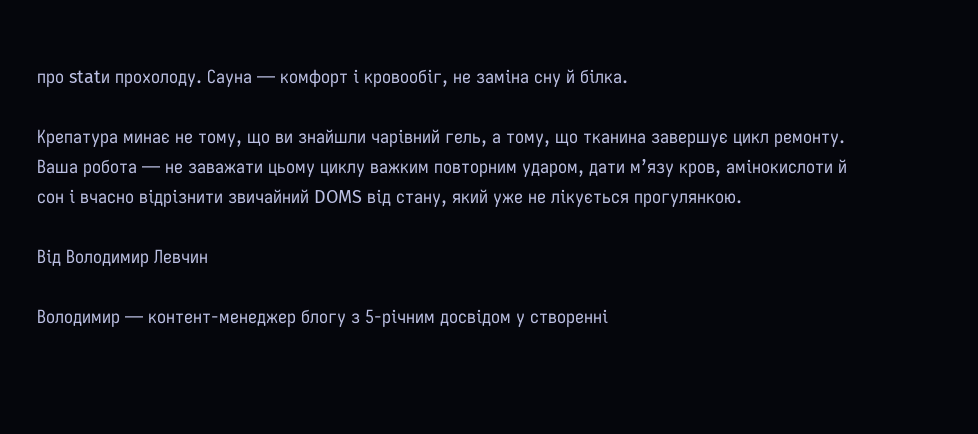про statи прохолоду. Сауна — комфорт і кровообіг, не заміна сну й білка.

Крепатура минає не тому, що ви знайшли чарівний гель, а тому, що тканина завершує цикл ремонту. Ваша робота — не заважати цьому циклу важким повторним ударом, дати м’язу кров, амінокислоти й сон і вчасно відрізнити звичайний DOMS від стану, який уже не лікується прогулянкою.

Від Володимир Левчин

Володимир — контент-менеджер блогу з 5-річним досвідом у створенні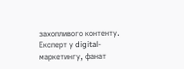захопливого контенту. Експерт у digital-маркетингу, фанат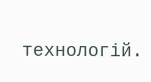технологій.